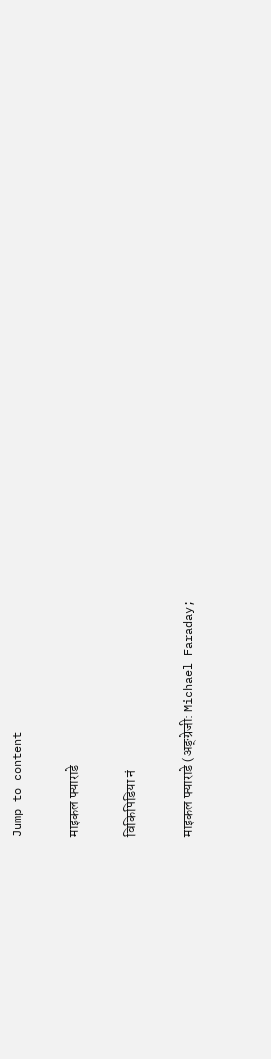Jump to content

माइकल फ्याराडे

विकिपिडिया नं

माइकल फ्याराडे (अङ्ग्रेजी: Michael Faraday;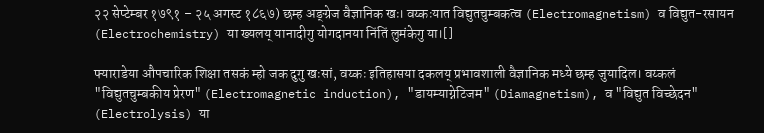२२ सेप्टेम्बर १७९१ – २५ अगस्ट १८६७) छम्ह अङ्ग्रेज वैज्ञानिक खः। वय्कःयात विद्युतचुम्बकत्व (Electromagnetism) व विद्युत-रसायन (Electrochemistry) या ख्यलय् यानादीगु योगदानया निंतिं लुमंकेगु या।[]

फ्याराडेया औपचारिक शिक्षा तसकं म्हो जक दुगु खःसां, वय्कः इतिहासया दकलय् प्रभावशाली वैज्ञानिक मध्ये छम्ह जुयादिल। वय्कलं "विद्युतचुम्बकीय प्रेरण" (Electromagnetic induction), "डायम्याग्नेटिजम" (Diamagnetism), व "विद्युत विच्छेदन" (Electrolysis) या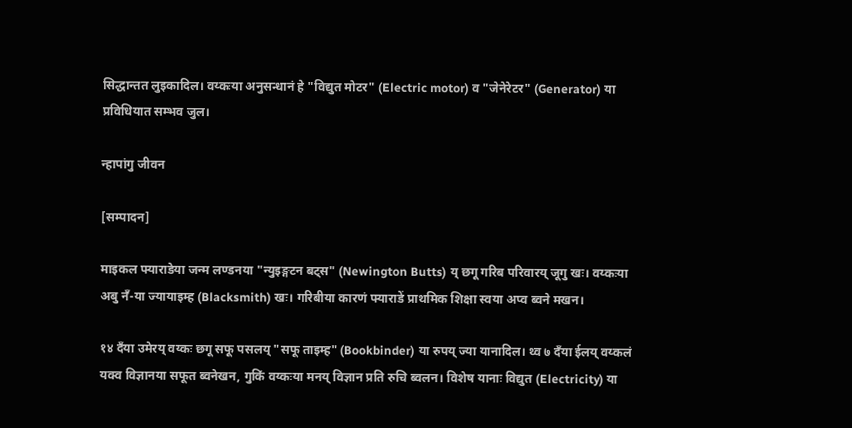सिद्धान्तत लुइकादिल। वय्कःया अनुसन्धानं हे "विद्युत मोटर" (Electric motor) व "जेनेरेटर" (Generator) या प्रविधियात सम्भव जुल।

न्हापांगु जीवन

[सम्पादन]

माइकल फ्याराडेया जन्म लण्डनया "न्युइङ्गटन बट्स" (Newington Butts) य् छगू गरिब परिवारय् जूगु खः। वय्कःया अबु नँ-या ज्यायाइम्ह (Blacksmith) खः। गरिबीया कारणं फ्याराडें प्राथमिक शिक्षा स्वया अप्व ब्वने मखन।

१४ दँया उमेरय् वय्कः छगू सफू पसलय् "सफू ताइम्ह" (Bookbinder) या रुपय् ज्या यानादिल। थ्व ७ दँया ईलय् वय्कलं यक्व विज्ञानया सफूत ब्वनेखन, गुकिं वय्कःया मनय् विज्ञान प्रति रुचि ब्वलन। विशेष यानाः विद्युत (Electricity) या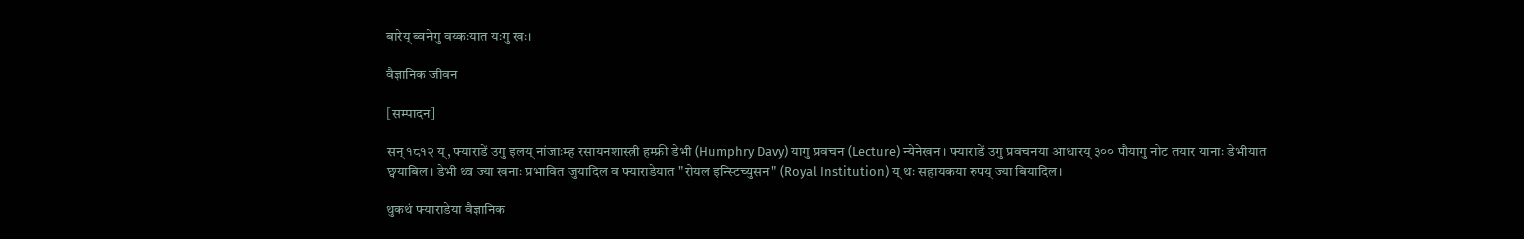बारेय् ब्वनेगु वय्कःयात यःगु खः।

वैज्ञानिक जीवन

[सम्पादन]

सन् १८१२ य्, फ्याराडें उगु इलय् नांजाःम्ह रसायनशास्त्री हम्फ्री डेभी (Humphry Davy) यागु प्रवचन (Lecture) न्येनेखन। फ्याराडें उगु प्रवचनया आधारय् ३०० पौयागु नोट तयार यानाः डेभीयात छ्वयाबिल। डेभी थ्व ज्या खनाः प्रभावित जुयादिल व फ्याराडेयात "रोयल इन्स्टिच्युसन" (Royal Institution) य् थः सहायकया रुपय् ज्या बियादिल।

थुकथं फ्याराडेया वैज्ञानिक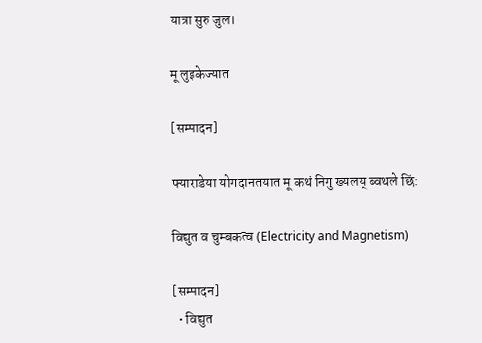यात्रा सुरु जुल।

मू लुइकेज्यात

[सम्पादन]

फ्याराडेया योगदानतयात मू कथं निगु ख्यलय् ब्वथले छिं:

विद्युत व चुम्बकत्व (Electricity and Magnetism)

[सम्पादन]
  • विद्युत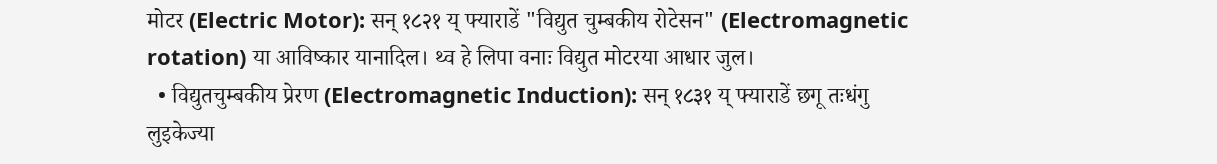मोटर (Electric Motor): सन् १८२१ य् फ्याराडें "विद्युत चुम्बकीय रोटेसन" (Electromagnetic rotation) या आविष्कार यानादिल। थ्व हे लिपा वनाः विद्युत मोटरया आधार जुल।
  • विद्युतचुम्बकीय प्रेरण (Electromagnetic Induction): सन् १८३१ य् फ्याराडें छगू तःधंगु लुइकेज्या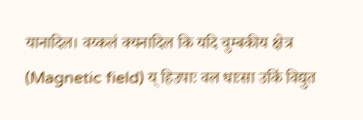यानादिल। वय्कलं क्यनादिल कि यदि चुम्बकीय क्षेत्र (Magnetic field) य् हिउपाः वल धाःसा उकिं विद्युत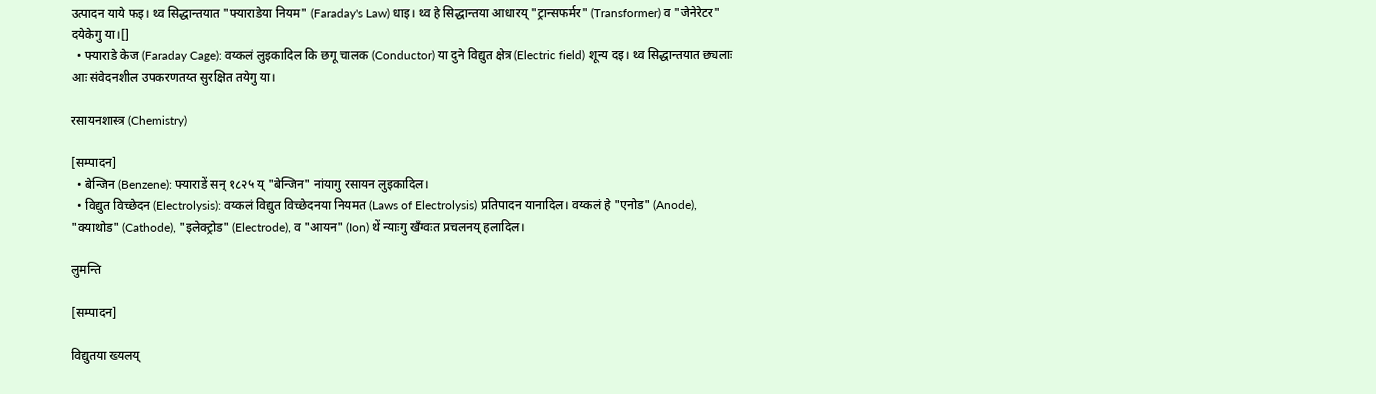उत्पादन याये फइ। थ्व सिद्धान्तयात "फ्याराडेया नियम" (Faraday's Law) धाइ। थ्व हे सिद्धान्तया आधारय् "ट्रान्सफर्मर" (Transformer) व "जेनेरेटर" दयेकेगु या।[]
  • फ्याराडे केज (Faraday Cage): वय्कलं लुइकादिल कि छगू चालक (Conductor) या दुने विद्युत क्षेत्र (Electric field) शून्य दइ। थ्व सिद्धान्तयात छ्यलाः आः संवेदनशील उपकरणतय्त सुरक्षित तयेगु या।

रसायनशास्त्र (Chemistry)

[सम्पादन]
  • बेन्जिन (Benzene): फ्याराडें सन् १८२५ य् "बेन्जिन" नांयागु रसायन लुइकादिल।
  • विद्युत विच्छेदन (Electrolysis): वय्कलं विद्युत विच्छेदनया नियमत (Laws of Electrolysis) प्रतिपादन यानादिल। वय्कलं हे "एनोड" (Anode), "क्याथोड" (Cathode), "इलेक्ट्रोड" (Electrode), व "आयन" (Ion) थें न्याःगु खँग्वःत प्रचलनय् हलादिल।

लुमन्ति

[सम्पादन]

विद्युतया ख्यलय्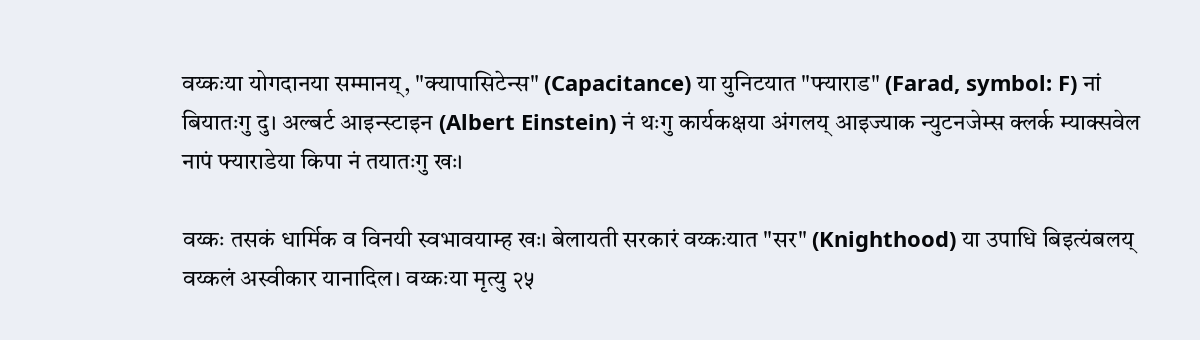वय्कःया योगदानया सम्मानय्, "क्यापासिटेन्स" (Capacitance) या युनिटयात "फ्याराड" (Farad, symbol: F) नां बियातःगु दु। अल्बर्ट आइन्स्टाइन (Albert Einstein) नं थःगु कार्यकक्षया अंगलय् आइज्याक न्युटनजेम्स क्लर्क म्याक्सवेल नापं फ्याराडेया किपा नं तयातःगु खः।

वय्कः तसकं धार्मिक व विनयी स्वभावयाम्ह खः। बेलायती सरकारं वय्कःयात "सर" (Knighthood) या उपाधि बिइत्यंबलय् वय्कलं अस्वीकार यानादिल। वय्कःया मृत्यु २५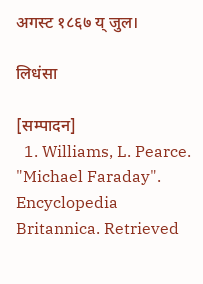अगस्ट १८६७ य् जुल।

लिधंसा

[सम्पादन]
  1. Williams, L. Pearce. "Michael Faraday". Encyclopedia Britannica. Retrieved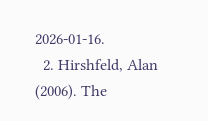2026-01-16.
  2. Hirshfeld, Alan (2006). The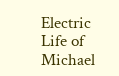Electric Life of Michael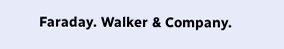Faraday. Walker & Company.